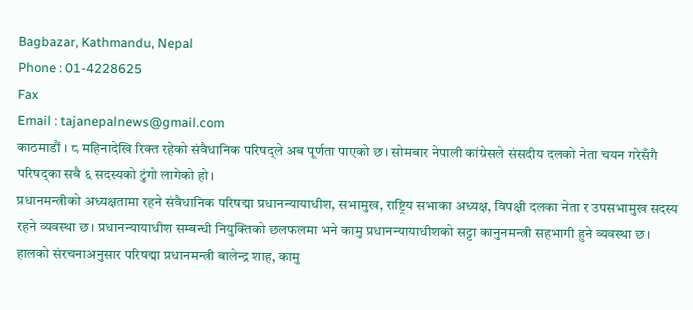Bagbazar, Kathmandu, Nepal
Phone : 01-4228625
Fax
Email : tajanepalnews@gmail.com
काठमाडौं । ८ महिनादेखि रिक्त रहेको संवैधानिक परिषद्ले अब पूर्णता पाएको छ। सोमबार नेपाली कांग्रेसले संसदीय दलको नेता चयन गरेसँगै परिषद्का सबै ६ सदस्यको टुंगो लागेको हो।
प्रधानमन्त्रीको अध्यक्षतामा रहने संवैधानिक परिषद्मा प्रधानन्यायाधीश, सभामुख, राष्ट्रिय सभाका अध्यक्ष, विपक्षी दलका नेता र उपसभामुख सदस्य रहने व्यवस्था छ। प्रधानन्यायाधीश सम्बन्धी नियुक्तिको छलफलमा भने कामु प्रधानन्यायाधीशको सट्टा कानुनमन्त्री सहभागी हुने व्यवस्था छ।
हालको संरचनाअनुसार परिषद्मा प्रधानमन्त्री बालेन्द्र शाह, कामु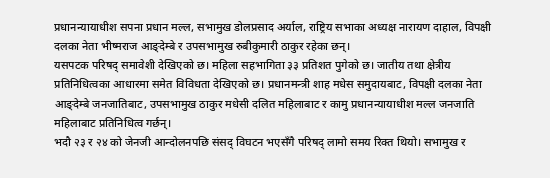प्रधानन्यायाधीश सपना प्रधान मल्ल, सभामुख डोलप्रसाद अर्याल, राष्ट्रिय सभाका अध्यक्ष नारायण दाहाल, विपक्षी दलका नेता भीष्मराज आङ्देम्बे र उपसभामुख रुबीकुमारी ठाकुर रहेका छन्।
यसपटक परिषद् समावेशी देखिएको छ। महिला सहभागिता ३३ प्रतिशत पुगेको छ। जातीय तथा क्षेत्रीय प्रतिनिधित्वका आधारमा समेत विविधता देखिएको छ। प्रधानमन्त्री शाह मधेस समुदायबाट, विपक्षी दलका नेता आङ्देम्बे जनजातिबाट, उपसभामुख ठाकुर मधेसी दलित महिलाबाट र कामु प्रधानन्यायाधीश मल्ल जनजाति महिलाबाट प्रतिनिधित्व गर्छन्।
भदौ २३ र २४ को जेनजी आन्दोलनपछि संसद् विघटन भएसँगै परिषद् लामो समय रिक्त थियो। सभामुख र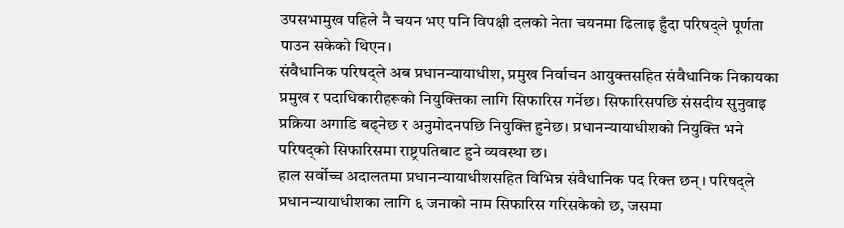उपसभामुख पहिले नै चयन भए पनि विपक्षी दलको नेता चयनमा ढिलाइ हुँदा परिषद्ले पूर्णता पाउन सकेको थिएन।
संवैधानिक परिषद्ले अब प्रधानन्यायाधीश, प्रमुख निर्वाचन आयुक्तसहित संवैधानिक निकायका प्रमुख र पदाधिकारीहरूको नियुक्तिका लागि सिफारिस गर्नेछ। सिफारिसपछि संसदीय सुनुवाइ प्रक्रिया अगाडि बढ्नेछ र अनुमोदनपछि नियुक्ति हुनेछ। प्रधानन्यायाधीशको नियुक्ति भने परिषद्को सिफारिसमा राष्ट्रपतिबाट हुने व्यवस्था छ।
हाल सर्वोच्च अदालतमा प्रधानन्यायाधीशसहित विभिन्न संवैधानिक पद रिक्त छन्। परिषद्ले प्रधानन्यायाधीशका लागि ६ जनाको नाम सिफारिस गरिसकेको छ, जसमा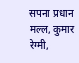सपना प्रधान मल्ल, कुमार रेग्मी,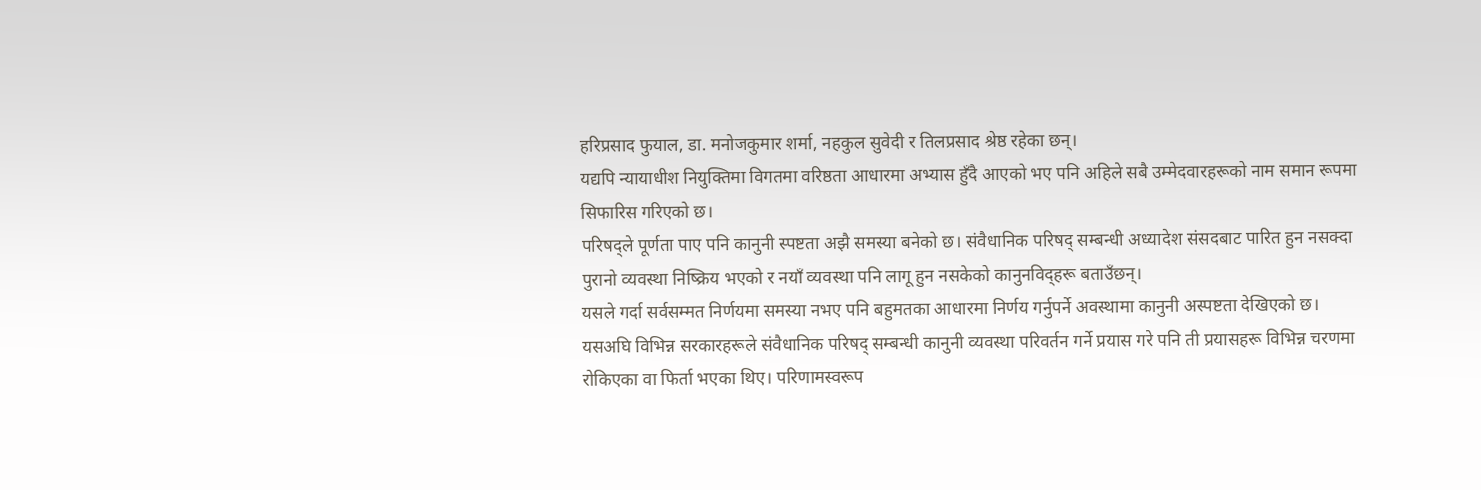हरिप्रसाद फुयाल, डा. मनोजकुमार शर्मा, नहकुल सुवेदी र तिलप्रसाद श्रेष्ठ रहेका छन्।
यद्यपि न्यायाधीश नियुक्तिमा विगतमा वरिष्ठता आधारमा अभ्यास हुँदै आएको भए पनि अहिले सबै उम्मेदवारहरूको नाम समान रूपमा सिफारिस गरिएको छ।
परिषद्ले पूर्णता पाए पनि कानुनी स्पष्टता अझै समस्या बनेको छ। संवैधानिक परिषद् सम्बन्धी अध्यादेश संसदबाट पारित हुन नसक्दा पुरानो व्यवस्था निष्क्रिय भएको र नयाँ व्यवस्था पनि लागू हुन नसकेको कानुनविद्हरू बताउँछन्।
यसले गर्दा सर्वसम्मत निर्णयमा समस्या नभए पनि बहुमतका आधारमा निर्णय गर्नुपर्ने अवस्थामा कानुनी अस्पष्टता देखिएको छ।
यसअघि विभिन्न सरकारहरूले संवैधानिक परिषद् सम्बन्धी कानुनी व्यवस्था परिवर्तन गर्ने प्रयास गरे पनि ती प्रयासहरू विभिन्न चरणमा रोकिएका वा फिर्ता भएका थिए। परिणामस्वरूप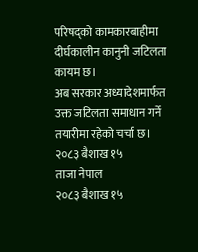परिषद्को कामकारबाहीमा दीर्घकालीन कानुनी जटिलता कायम छ।
अब सरकार अध्यादेशमार्फत उक्त जटिलता समाधान गर्ने तयारीमा रहेको चर्चा छ।
२०८३ बैशाख १५
ताजा नेपाल
२०८३ बैशाख १५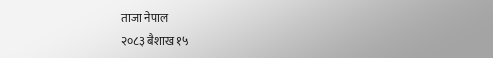ताजा नेपाल
२०८३ बैशाख १५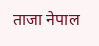ताजा नेपाल